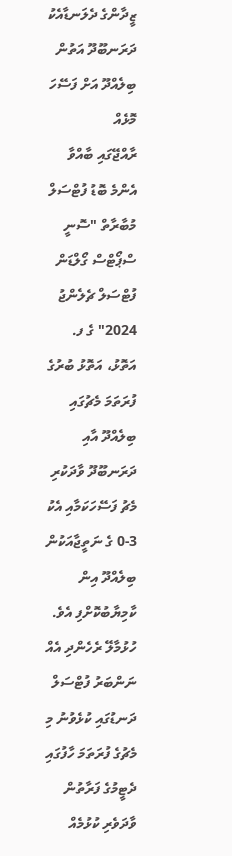ޒީދާންގެ ދެލަނޑާއެކު ދަރަނބޫދޫ އަތުން ބިލެއްދޫ އަށް ފަސޭހަ މޮޅެއް
ރާއްޖޭގައި ބާއްވާ އެންމެ ބޮޑު ފުޓްސަލް މުބާރާތް "ސޮނީ ސްޕޯޓްސް ގޯލްޑަން ފުޓްސަލް ޗެލެންޖު 2024" ގެ ފ. އަތޮޅު، އަތޮޅު ބުރުގެ ފުރަތަމަ މެޗުގައި ބިލެއްދޫ އާއި ދަރަނބޫދޫ ވާދަކުރި މެޗު ފަސޭހަކަމާއި އެކު 3-0 ގެ ނަތީޖާއަކުން ބިލެއްދޫ އިން ކާމިޔާބުކޮށްފި އެވެ.
ހުޅުމާލޭ ރެހެންދި އެއް ނަންބަރު ފުޓްސަލް ދަނޑުގައި ކުޅެވުނު މި މެޗުގެ ފުރަތަމަ ހާފުގައި ދެޓީމުގެ ފަރާތުން ވާދަވެރި ކުޅުމެއް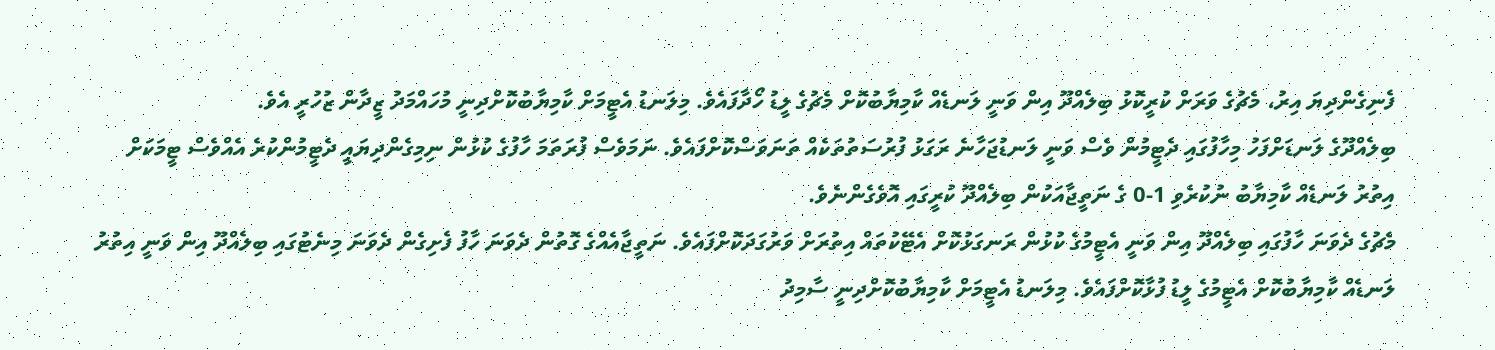ފެނިގެންދިޔަ އިރު، މެޗުގެ ވަރަށް ކުރީކޮޅު ބިލެއްދޫ އިން ވަނީ ލަނޑެއް ކާމިޔާބުކޮށް މެޗުގެ ލީޑު ހޯދާފައެވެ. މިލަނޑު އެޓީމަށް ކާމިޔާބުކޮށްދިނީ މުހައްމަދު ޒީދާން ޒުހުރީ އެވެ.
ބިލެއްދޫގެ ލަނޑަށްފަހު މިހާފުގައި ދެޓީމުން ވެސް ވަނީ ލަނޑުޖަހާނެ ރަގަޅު ފުރުސަތުތަކެއް ތަނަވަސްކޮށްފައެވެ. ނަމަވެސް ފުރަތަމަ ހާފުގެ ކުޅުން ނިމިގެންދިޔައީ ދެޓީމުންކުރެ އެއްވެސް ޓީމަކަށް އިތުރު ލަނޑެއް ކާމިޔާބު ނުކުރެވި 1-0 ގެ ނަތީޖާއަކުން ބިލެއްދޫ ކުރީގައި އޮވެގެންނެވެ.
މެޗުގެ ދެވަނަ ހާފުގައި ބިލެއްދޫ އިން ވަނީ އެޓީމުގެ ކުޅުން ރަނގަޅުކޮށް އެޓޭކުތައް އިތުރަށް ވަރުގަދަކޮށްފައެވެ. ނަތީޖާއެއްގެ ގޮތުން ދެވަނަ ހާފު ފެށިގެން ދެވަނަ މިނެޓުގައި ބިލެއްދޫ އިން ވަނީ އިތުރު ލަނޑެއް ކާމިޔާބުކޮށް އެޓީމުގެ ލީޑު ފުޅާކޮށްފައެވެ. މިލަނޑު އެޓީމަށް ކާމިޔާބުކޮށްދިނީ ސާމިދު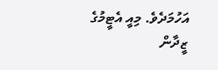އަހުމަދެވެ. މިއީ އެޓީމުގެ ޒީދާން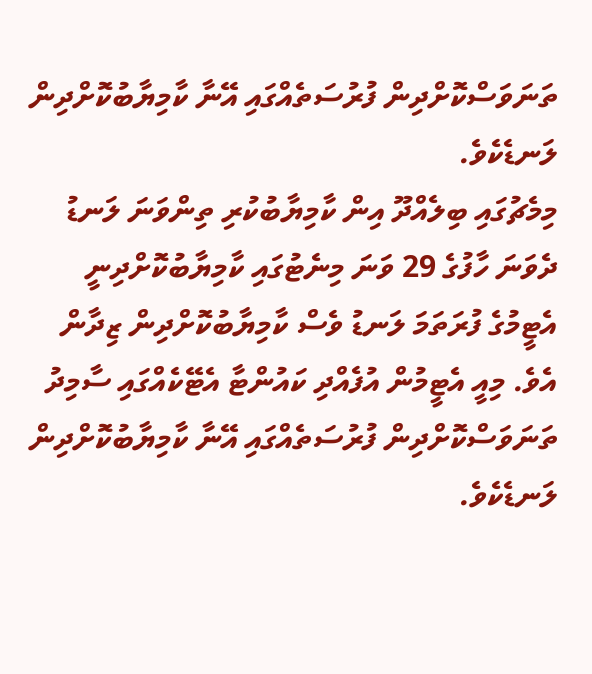ތަނަވަސްކޮށްދިން ފުރުސަތެއްގައި އޭނާ ކާމިޔާބުކޮށްދިން ލަނޑެކެވެ.
މިމެޗުގައި ބިލެއްދޫ އިން ކާމިޔާބުކުރި ތިންވަނަ ލަނޑު ދެވަނަ ހާފުގެ 29 ވަނަ މިނެޓުގައި ކާމިޔާބުކޮށްދިނީ އެޓީމުގެ ފުރަތަމަ ލަނޑު ވެސް ކާމިޔާބުކޮށްދިން ޒިދާން އެވެ. މިއީ އެޓީމުން އުފެއްދި ކައުންޓާ އެޓޭކެއްގައި ސާމިދު ތަނަވަސްކޮށްދިން ފުރުސަތެއްގައި އޭނާ ކާމިޔާބުކޮށްދިން ލަނޑެކެވެ.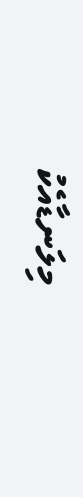މިލަނޑާއެކު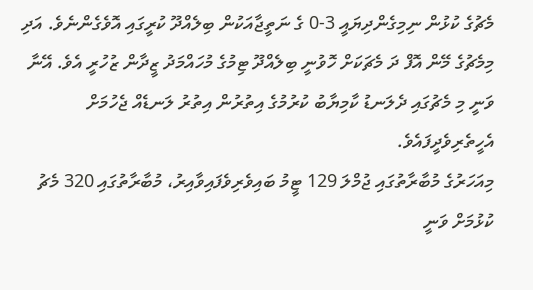މެޗުގެ ކުޅުން ނިމިގެންދިޔައީ 3-0 ގެ ނަތީޖާއަކުން ބިލެއްދޫ ކުރީގައި އޮވެގެންނެވެ. އަދި މިމެޗުގެ މޭން އޮފް ދަ މެޗަކަށް ހޮވުނީ ބިލެއްދޫ ޓިމުގެ މުހައްމަދު ޒީދާން ޒުހުރީ އެވެ. އޭނާ ވަނީ މި މެޗުގައި ދެލަނޑު ކާމިޔާބު ކުރުމުގެ އިތުރުން އިތުރު ލަނޑެއް ޖެހުމަށް އެހީތެރިވެދީފައެވެ.
މިއަހަރުގެ މުބާރާތުގައި ޖުމްލަ 129 ޓީމު ބައިވެރިވެފައިވާއިރު، މުބާރާތުގައި 320 މެޗު ކުޅުމަށް ވަނީ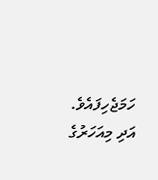ހަމަޖެހިފައެވެ. އަދި މިއަހަރުގެ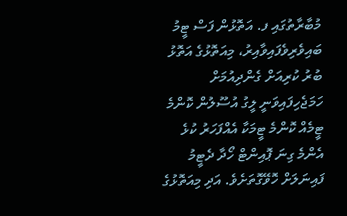މުބާރާތުގައި ފ. އަތޮޅުން ފަސް ޓީމު ބައިވެރިވެފައިވާއިރު، މިއަތޮޅުގެ އަތޮޅު ބުރު ކުރިއަށް ގެންދިއުމަށް ހަމަޖެހިފައިވަނީ ލީގު އުސޫލުން ކޮންމެ ޓީމެއް ކޮންމެ ޓީމަކާ އެއްފަހަރު ކުޅެ އެންމެ ގިނަ ޕޮއިންޓް ހޯދާ ދެޓީމު ފައިނަލަށް ހޮވޭގޮތަށެވެ. އަދި މިއަތޮޅުގެ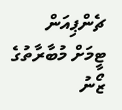ޗެންޕިއަން ޓީމަށް މުބާރާތުގެ ޒޯނު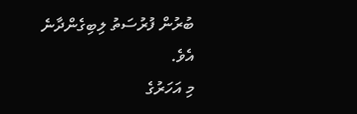ބުރުން ފުރުސަތު ލިބިގެންދާނެ އެވެ.
މި އަހަރުގެ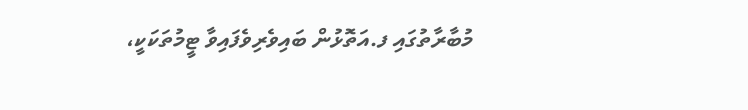މުބާރާތުގައި ފ.އަތޮޅުން ބައިވެރިވެފައިވާ ޓީމުތަކަކީ،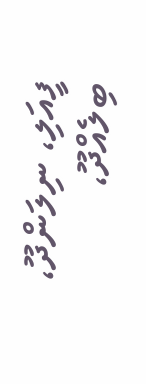ފީއަލި، ނިލަންދޫ، ބިލެއްދޫ،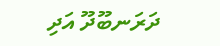ދަރަނބޫދޫ އަދި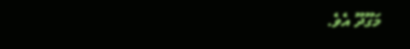މަގޫދޫ އެވެ.